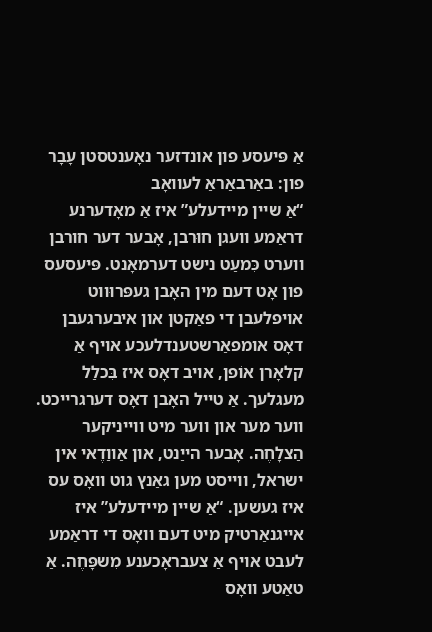אַ פּיעסע פון אונדזער נאָענטסטן עָבָר פון: באַרבאַראַ לעוואָב
“אַ שיין מיידעלע” איז אַ מאָדערנע דראַמע וועגן חוּרבן, אָבער דער חורבן ווערט כִּמעַט נישט דערמאָנט. פּיעסעס פון אָט דעם מין האָבן געפּרוּווט אויפלעבן די פאַקטן און איבערגעבן דאָס אומפאַרשטענדלעכע אויף אַ קלאָרן אוֹפן, אויב דאָס איז בִּכלַל מעגלעך. אַ טייל האָבן דאָס דערגרייכט. ווער מער און ווער מיט ווייניקער הַצלָחֶה. אָבער הייַנט, און אַווַדֶאי אין ישראל, ווייסט מען גאַנץ גוט וואָס עס איז געשען. “אַ שיין מיידעלע” איז אייגנאַרטיק מיט דעם וואָס די דראַמע לעבט אויף אַ צעבראָכענע מִשפָּחֶה. אַ טאַטע וואָס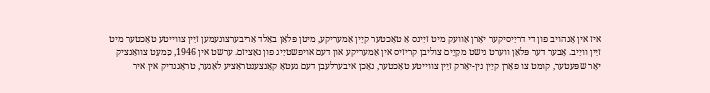איז אין אָנהויב פון די דריַיסיקער יאָרן אַוועק מיט זיַינס אַ טאָכטער קיַין אַמעריקע, מיטן פּלאַן באַלד אַריבערצונעמען זיַין צווייטע טאָכטער מיט זיַין וויַיב. אָבער דער פּלאַן ווערט נישט מקַיֵים צוליבן קריזיס אין אַמעריקע און דעם אויפשטיַיג פון נאַציזם. ערשט אין 1946, כִּמעַט צוואַנציק יאָר שפּעטער, קומט צו פאָרן קיַין נין-יאָרק זיַין צווייטע טאָכטער, נאָכן איבערלעבן דעם געטאָ קאָנצענטראַציע לאַגער, טראָגנדיק אין איר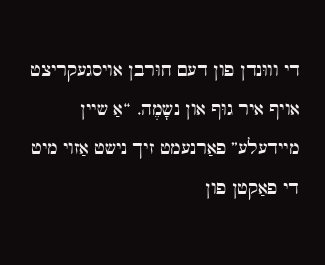די וווּנדן פון דעם חוּרבן אויסגעקריצט אויף איר גוּף און נשָמֶה. “אַ שיין מיידעלע” פאַרנעמט זיך נישט אַזוי מיט די פאַקטן פון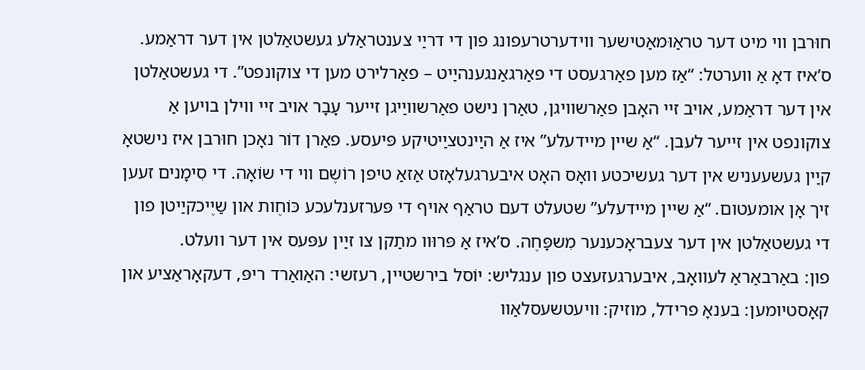חוּרבן ווי מיט דער טראַוּמאַטישער ווידערטרעפונג פון די דריַי צענטראַלע געשטאַלטן אין דער דראַמע. ס’איז דאָ אַ ווערטל: “אַז מען פאַרגעסט די פאַרגאַנגענהיַיט – פאַרלירט מען די צוקונפט”. די געשטאַלטן אין דער דראַמע, אויב זיי האָבן פאַרשוויגן, טאַרן נישט פאַרשוויַיגן זייער עָבָר אויב זיי ווילן בויען אַ צוקונפט אין זייער לעבן. “אַ שיין מיידעלע” איז אַ היַינטציַיטיקע פּיעסע. פאַרן דוֹר נאָכן חוּרבן איז נישטאָ קיַין געשעעניש אין דער געשיכטע וואָס האָט איבערגעלאָזט אַזאַ טיפן רוֹשֶם ווי די שוֹאָה. די סִימָנים זעען זיך אָן אומעטום. “אַ שיין מיידעלע” שטעלט דעם טראַף אויף די פּערזענלעכע כּוֹחֶות און שַיֶיכקיַיטן פון די געשטאַלטן אין דער צעבראָכענער מִשפָּחֶה. ס’איז אַ פּרוּוו מתַקן צו זיַין עפּעס אין דער וועלט.
פון: באַרבאַראַ לעוואָב, איבערגעזעצט פון ענגליש: יוֹסל בירשטיין, רעזשי: האַואַרד ריפּ, דעקאָראַציע און קאָסטיומען: בענאָ פרידל, מוזיק: וויעטשעסלאַוו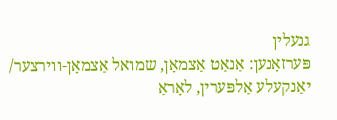גנעלין
פּערזאָנען: אַנאַט אַצמאָן, שמואל אַצמאָן-ווירצער/ יאַנקעלע אַלפּערין, לאָראַ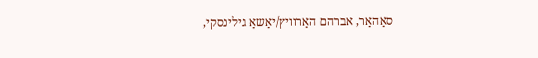סאַהאַר, אברהם האַרוויץ/יאַשאַ גילינסקי,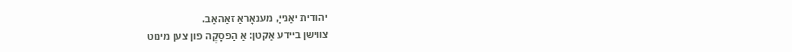יהודית יאַנייַ, מענאָראַ זאַהאַב.
צווישן ביידע אַקטן: אַ הַפסָקֶה פון צען מינוט